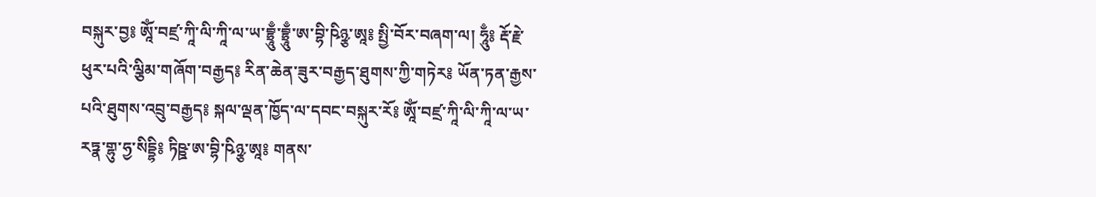བསྐུར་བྱ༔ ཨཱོཾ་བཛྲ་ཀཱི་ལི་ཀཱི་ལ་ཡ་བྷྲཱུྃ་བྷྲཱུྃ་ཨ་བྷི་ཥིཉྩ་ཨཱ༔ སྤྱི་བོར་བཞག་ལ། ཧཱུྃ༔ རྡོ་རྗེ་ཕུར་པའི་ལྕིམ་གཞོག་བརྒྱད༔ རིན་ཆེན་ཟུར་བརྒྱད་ཐུགས་ཀྱི་གཏེར༔ ཡོན་ཏན་རྒྱས་པའི་ཐུགས་འབྲུ་བརྒྱད༔ སྐལ་ལྡན་ཁྱོད་ལ་དབང་བསྐུར་རོ༔ ཨཱོཾ་བཛྲ་ཀཱི་ལི་ཀཱི་ལ་ཡ་རཏྣ་གྷུ་ཧྱ་སིདྡྷི༔ ཏིཥྛ་ཨ་བྷི་ཥིཉྩ་ཨཱ༔ གནས་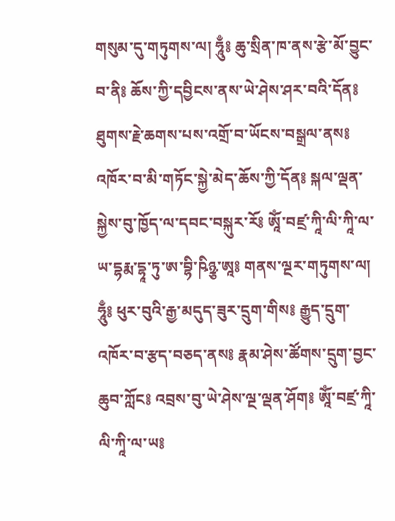གསུམ་དུ་གཏུགས་ལ། ཧཱུྃ༔ ཆུ་སྲིན་ཁ་ནས་རྩེ་མོ་བྱུང་བ་ནི༔ ཆོས་ཀྱི་དབྱིངས་ནས་ཡེ་ཤེས་ཤར་བའི་དོན༔ ཐུགས་རྗེ་ཆགས་པས་འགྲོ་བ་ཡོངས་བསྒྲལ་ནས༔ འཁོར་བ་མི་གཏོང་སྐྱེ་མེད་ཆོས་ཀྱི་དོན༔ སྐལ་ལྡན་སྐྱེས་བུ་ཁྱོད་ལ་དབང་བསྐུར་རོ༔ ཨཱོཾ་བཛྲ་ཀཱི་ལི་ཀཱི་ལ་ཡ་དྷརྨ་དྷཱ་ཏུ་ཨ་བྷི་ཥིཉྩ་ཨཱ༔ གནས་ལྔར་གཏུགས་ལ། ཧཱུྃ༔ ཕུར་བུའི་རྒྱ་མདུད་ཟུར་དྲུག་གིས༔ རྒྱུད་དྲུག་འཁོར་བ་རྩད་བཅད་ནས༔ རྣམ་ཤེས་ཚོགས་དྲུག་བྱང་ཆུབ་ཀློང༔ འབྲས་བུ་ཡེ་ཤེས་ལྔ་ལྡན་ཤོག༔ ཨཱོཾ་བཛྲ་ཀཱི་ལི་ཀཱི་ལ་ཡ༔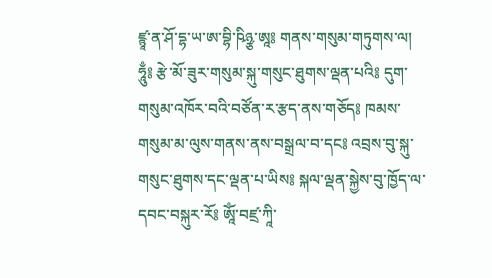ཛྙཱ་ན་ཤོ་དྷ་ཡ་ཨ་བྷི་ཥིཉྩ་ཨཱ༔ གནས་གསུམ་གཏུགས་ལ། ཧཱུྃ༔ རྩེ་མོ་ཟུར་གསུམ་སྐུ་གསུང་ཐུགས་ལྡན་པའི༔ དུག་གསུམ་འཁོར་བའི་བཙོན་ར་རྩད་ནས་གཅོད༔ ཁམས་གསུམ་མ་ལུས་གནས་ནས་བསྒྲལ་བ་དང༔ འབྲས་བུ་སྐུ་གསུང་ཐུགས་དང་ལྡན་པ་ཡིས༔ སྐལ་ལྡན་སྐྱེས་བུ་ཁྱོད་ལ་དབང་བསྐུར་རོ༔ ཨཱོཾ་བཛྲ་ཀཱི་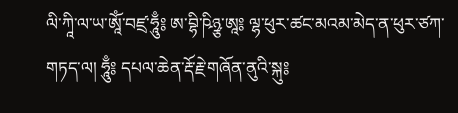ལི་ཀཱི་ལ་ཡ་ཨཱོཾ་བཛྲ་ཧཱུྃ༔ ཨ་བྷི་ཥིཉྩ་ཨཱ༔ ལྷ་ཕུར་ཚང་མའམ་མེད་ན་ཕུར་ཙཀ་གཏད་ལ། ཧཱུྃ༔ དཔལ་ཆེན་རྡོ་རྗེ་གཞོན་ནུའི་སྐུ༔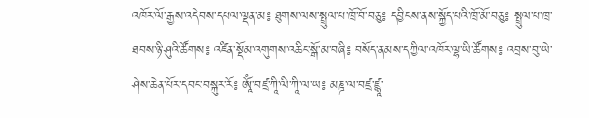འཁོར་ལོ་རྒྱས་འདེབས་དཔལ་ལྡན་མ༔ ཐུགས་ལས་སྤྲུལ་པ་ཁྲོ་བོ་བཅུ༔ དབྱིངས་ནས་སྐྱོད་པའི་ཁྲོ་མོ་བཅུ༔ སྤྲུལ་པ་ཁྲ་ཐབས་ཉི་ཤུའི་ཚོགས༔ འཛིན་སྡོམ་འགུགས་འཆིང་སྒོ་མ་བཞི༔ བསོད་ནམས་དཀྱིལ་འཁོར་ལྷ་ཡི་ཚོགས༔ འབྲས་བུ་ཡེ་ཤེས་ཆེན་པོར་དབང་བསྐུར་རོ༔ ཨཱོཾ་བཛྲ་ཀཱི་ལི་ཀཱི་ལ་ཡ༔ མཎྜ་ལ་བཛྲ་ཛྙཱ་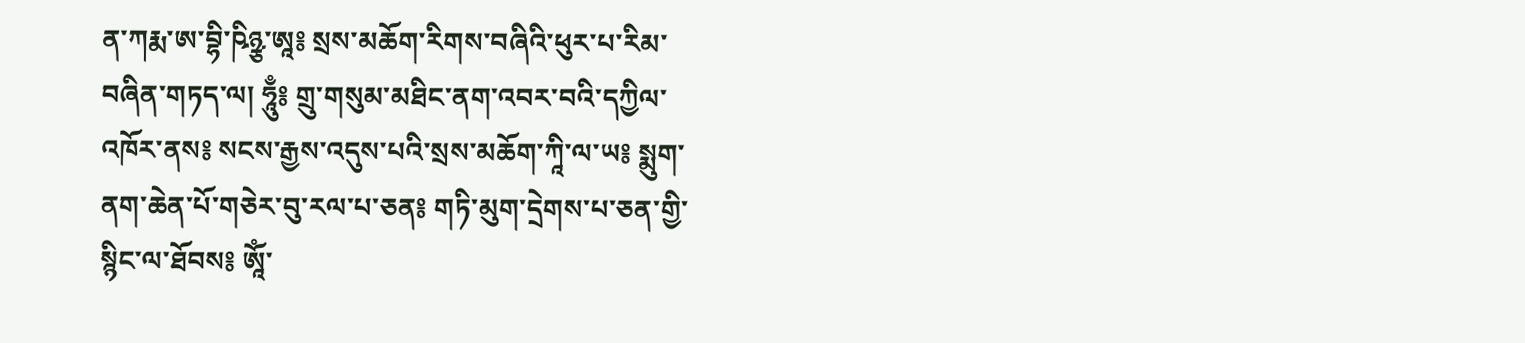ན་ཀརྨ་ཨ་བྷི་ཥིཉྩ་ཨཱ༔ སྲས་མཆོག་རིགས་བཞིའི་ཕུར་པ་རིམ་བཞིན་གཏད་ལ། ཧཱུྃ༔ གྲུ་གསུམ་མཐིང་ནག་འབར་བའི་དཀྱིལ་འཁོར་ནས༔ སངས་རྒྱས་འདུས་པའི་སྲས་མཆོག་ཀཱི་ལ་ཡ༔ སྨུག་ནག་ཆེན་པོ་གཅེར་བུ་རལ་པ་ཅན༔ གཏི་མུག་དྲེགས་པ་ཅན་གྱི་སྙིང་ལ་ཐོབས༔ ཨཱོཾ་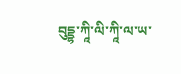བུདྡྷ་ཀཱི་ལི་ཀཱི་ལ་ཡ་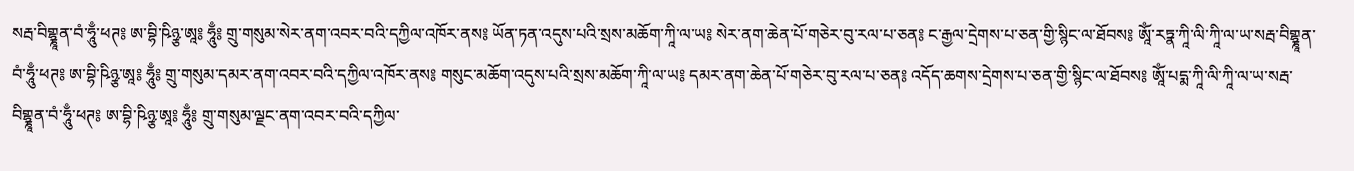སརྦ་བིགྷྣཱན་བཾ་ཧཱུྃ་ཕཊ༔ ཨ་བྷི་ཥིཉྩ་ཨཱ༔ ཧཱུྃ༔ གྲུ་གསུམ་སེར་ནག་འབར་བའི་དཀྱིལ་འཁོར་ནས༔ ཡོན་ཏན་འདུས་པའི་སྲས་མཆོག་ཀཱི་ལ་ཡ༔ སེར་ནག་ཆེན་པོ་གཅེར་བུ་རལ་པ་ཅན༔ ང་རྒྱལ་དྲེགས་པ་ཅན་གྱི་སྙིང་ལ་ཐོབས༔ ཨཱོཾ་རཏྣ་ཀཱི་ལི་ཀཱི་ལ་ཡ་སརྦ་བིགྷྣཱན་བཾ་ཧཱུྃ་ཕཊ༔ ཨ་བྷི་ཥིཉྩ་ཨཱ༔ ཧཱུྃ༔ གྲུ་གསུམ་དམར་ནག་འབར་བའི་དཀྱིལ་འཁོར་ནས༔ གསུང་མཆོག་འདུས་པའི་སྲས་མཆོག་ཀཱི་ལ་ཡ༔ དམར་ནག་ཆེན་པོ་གཅེར་བུ་རལ་པ་ཅན༔ འདོད་ཆགས་དྲེགས་པ་ཅན་གྱི་སྙིང་ལ་ཐོབས༔ ཨཱོཾ་པདྨ་ཀཱི་ལི་ཀཱི་ལ་ཡ་སརྦ་བིགྷྣཱན་བཾ་ཧཱུྃ་ཕཊ༔ ཨ་བྷི་ཥིཉྩ་ཨཱ༔ ཧཱུྃ༔ གྲུ་གསུམ་ལྗང་ནག་འབར་བའི་དཀྱིལ་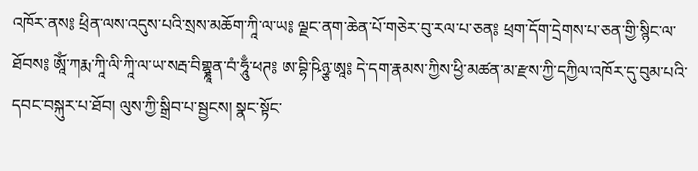འཁོར་ནས༔ ཕྲིན་ལས་འདུས་པའི་སྲས་མཆོག་ཀཱི་ལ་ཡ༔ ལྗང་ནག་ཆེན་པོ་གཅེར་བུ་རལ་པ་ཅན༔ ཕྲག་དོག་དྲེགས་པ་ཅན་གྱི་སྙིང་ལ་ཐོབས༔ ཨཱོཾ་ཀརྨ་ཀཱི་ལི་ཀཱི་ལ་ཡ་སརྦ་བིགྷྣཱན་བཾ་ཧཱུྃ་ཕཊ༔ ཨ་བྷི་ཥིཉྩ་ཨཱ༔ དེ་དག་རྣམས་ཀྱིས་ཕྱི་མཚན་མ་རྫས་ཀྱི་དཀྱིལ་འཁོར་དུ་བུམ་པའི་དབང་བསྐུར་པ་ཐོབ། ལུས་ཀྱི་སྒྲིབ་པ་སྦྱངས། སྣང་སྟོང་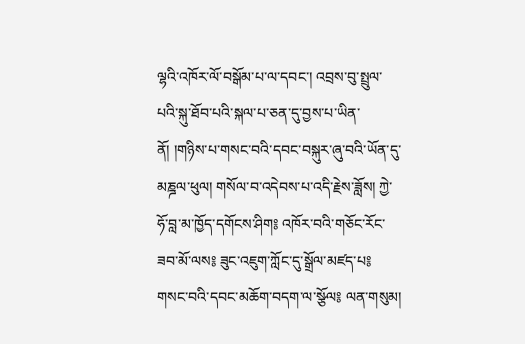ལྷའི་འཁོར་ལོ་བསྒོམ་པ་ལ་དབང་། འབྲས་བུ་སྤྲུལ་པའི་སྐུ་ཐོབ་པའི་སྐལ་པ་ཅན་དུ་བྱས་པ་ཡིན་ནོ། །གཉིས་པ་གསང་བའི་དབང་བསྐུར་ཞུ་བའི་ཡོན་དུ་མཎྜལ་ཕུལ། གསོལ་བ་འདེབས་པ་འདི་རྗེས་ཟློས། ཀྱེ་ཧོ་བླ་མ་ཁྱོད་དགོངས་ཤིག༔ འཁོར་བའི་གཅོང་རོང་ཟབ་མོ་ལས༔ ཟུང་འཇུག་ཀློང་དུ་སྒྲོལ་མཛད་པ༔ གསང་བའི་དབང་མཆོག་བདག་ལ་སྩོལ༔ ལན་གསུམ།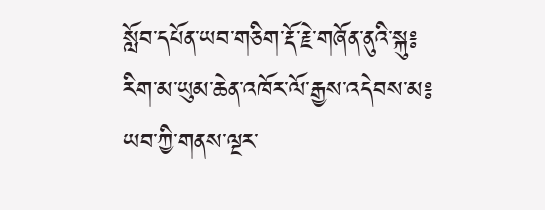སློབ་དཔོན་ཡབ་གཅིག་རྡོ་རྗེ་གཞོན་ནུའི་སྐུ༔ རིག་མ་ཡུམ་ཆེན་འཁོར་ལོ་རྒྱས་འདེབས་མ༔ ཡབ་ཀྱི་གནས་ལྔར་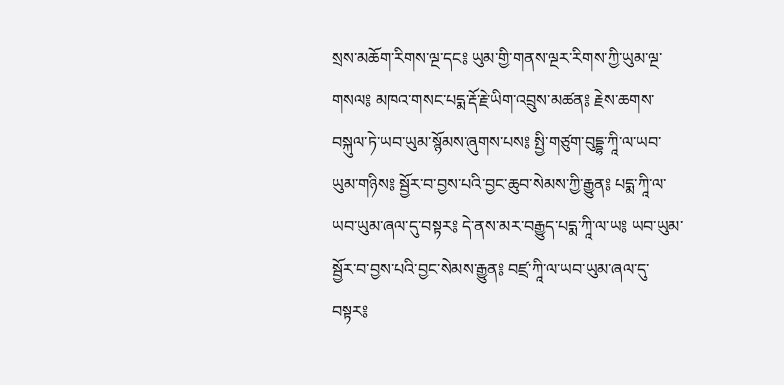སྲས་མཆོག་རིགས་ལྔ་དང༔ ཡུམ་གྱི་གནས་ལྔར་རིགས་ཀྱི་ཡུམ་ལྔ་གསལ༔ མཁའ་གསང་པདྨ་རྡོ་རྗེ་ཡིག་འབྲུས་མཚན༔ རྗེས་ཆགས་བསྐུལ་ཏེ་ཡབ་ཡུམ་སྙོམས་ཞུགས་པས༔ སྤྱི་གཙུག་བུདྡྷ་ཀཱི་ལ་ཡབ་ཡུམ་གཉིས༔ སྦྱོར་བ་བྱས་པའི་བྱང་ཆུབ་སེམས་ཀྱི་རྒྱུན༔ པདྨ་ཀཱི་ལ་ཡབ་ཡུམ་ཞལ་དུ་བསྟར༔ དེ་ནས་མར་བརྒྱུད་པདྨ་ཀཱི་ལ་ཡ༔ ཡབ་ཡུམ་སྦྱོར་བ་བྱས་པའི་བྱང་སེམས་རྒྱུན༔ བཛྲ་ཀཱི་ལ་ཡབ་ཡུམ་ཞལ་དུ་བསྟར༔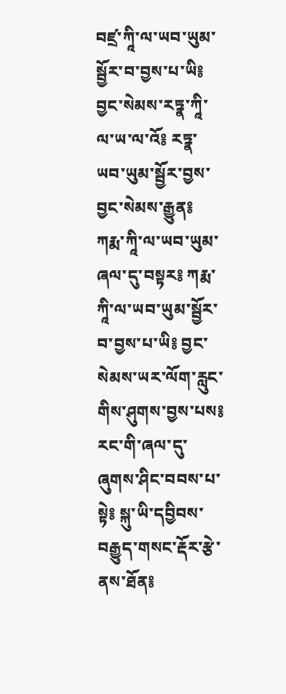བཛྲ་ཀཱི་ལ་ཡབ་ཡུམ་སྦྱོར་བ་བྱས་པ་ཡི༔ བྱང་སེམས་རཏྣ་ཀཱི་ལ་ཡ་ལ་འོ༔ རཏྣ་ཡབ་ཡུམ་སྦྱོར་བྱས་བྱང་སེམས་རྒྱུན༔ ཀརྨ་ཀཱི་ལ་ཡབ་ཡུམ་ཞལ་དུ་བསྟར༔ ཀརྨ་ཀཱི་ལ་ཡབ་ཡུམ་སྦྱོར་བ་བྱས་པ་ཡི༔ བྱང་སེམས་ཡར་ལོག་རླུང་གིས་ཤུགས་བྱས་པས༔ རང་གི་ཞལ་དུ་ཞུགས་ཤིང་བབས་པ་སྟེ༔ སྐུ་ཡི་དབྱིབས་བརྒྱུད་གསང་རྡོར་རྩེ་ནས་ཐོན༔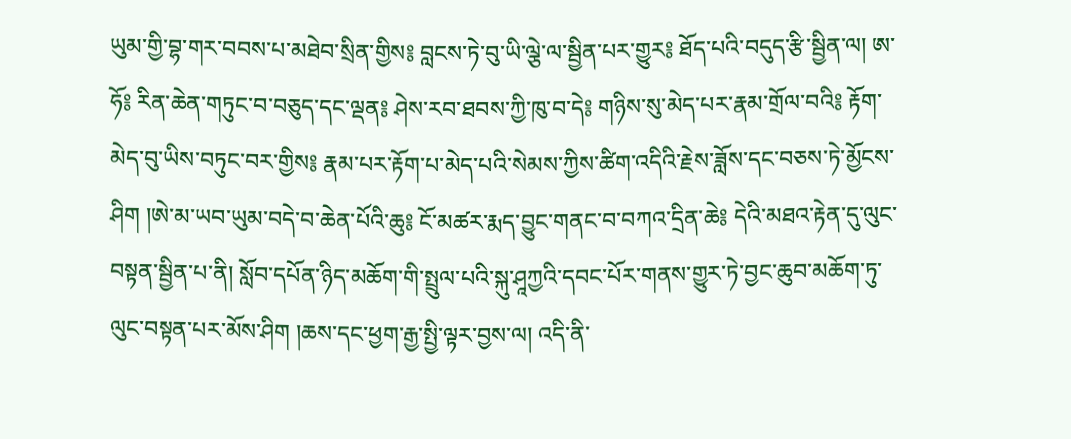ཡུམ་གྱི་བྷ་གར་བབས་པ་མཐེབ་སྲིན་གྱིས༔ བླངས་ཏེ་བུ་ཡི་ལྕེ་ལ་སྦྱིན་པར་གྱུར༔ ཐོད་པའི་བདུད་རྩི་སྦྱིན་ལ། ཨ་ཧོ༔ རིན་ཆེན་གཏུང་བ་བཅུད་དང་ལྡན༔ ཤེས་རབ་ཐབས་ཀྱི་ཁུ་བ་དེ༔ གཉིས་སུ་མེད་པར་རྣམ་གྲོལ་བའི༔ རྟོག་མེད་བུ་ཡིས་བཏུང་བར་གྱིས༔ རྣམ་པར་རྟོག་པ་མེད་པའི་སེམས་ཀྱིས་ཚིག་འདིའི་རྗེས་ཟློས་དང་བཅས་ཏེ་མྱོངས་ཤིག །ཨེ་མ་ཡབ་ཡུམ་བདེ་བ་ཆེན་པོའི་ཆུ༔ ངོ་མཚར་རྨད་བྱུང་གནང་བ་བཀའ་དྲིན་ཆེ༔ དེའི་མཐའ་རྟེན་དུ་ལུང་བསྟན་སྦྱིན་པ་ནི། སློབ་དཔོན་ཉིད་མཆོག་གི་སྤྲུལ་པའི་སྐུ་ཤཱཀྱའི་དབང་པོར་གནས་གྱུར་ཏེ་བྱང་ཆུབ་མཆོག་ཏུ་ལུང་བསྟན་པར་མོས་ཤིག །ཆས་དང་ཕྱག་རྒྱ་སྤྱི་ལྟར་བྱས་ལ། འདི་ནི་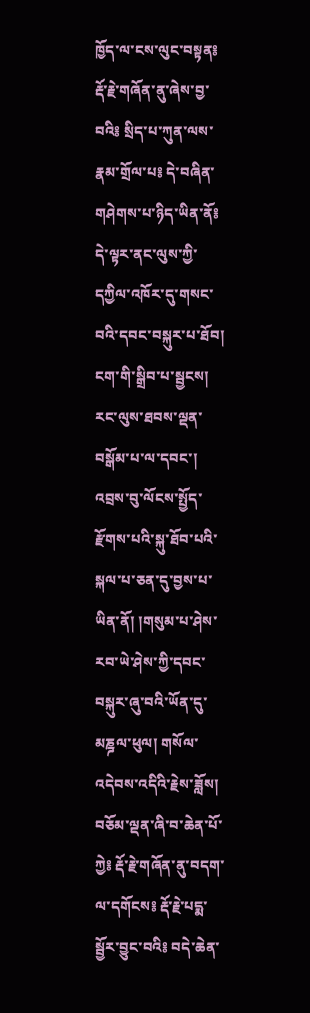ཁྱོད་ལ་ངས་ལུང་བསྟན༔ རྡོ་རྗེ་གཞོན་ནུ་ཞེས་བྱ་བའི༔ སྲིད་པ་ཀུན་ལས་རྣམ་གྲོལ་པ༔ དེ་བཞིན་གཤེགས་པ་ཉིད་ཡིན་ནོ༔ དེ་ལྟར་ནང་ལུས་ཀྱི་དཀྱིལ་འཁོར་དུ་གསང་བའི་དབང་བསྐུར་པ་ཐོབ། ངག་གི་སྒྲིབ་པ་སྦྱངས། རང་ལུས་ཐབས་ལྡན་བསྒོམ་པ་ལ་དབང་། འབྲས་བུ་ལོངས་སྤྱོད་རྫོགས་པའི་སྐུ་ཐོབ་པའི་སྐལ་པ་ཅན་དུ་བྱས་པ་ཡིན་ནོ། །གསུམ་པ་ཤེས་རབ་ཡེ་ཤེས་ཀྱི་དབང་བསྐུར་ཞུ་བའི་ཡོན་དུ་མཎྜལ་ཕུལ། གསོལ་འདེབས་འདིའི་རྗེས་ཟློས། བཅོམ་ལྡན་ཞི་བ་ཆེན་པོ་ཀྱེ༔ རྡོ་རྗེ་གཞོན་ནུ་བདག་ལ་དགོངས༔ རྡོ་རྗེ་པདྨ་སྦྱོར་བྱུང་བའི༔ བདེ་ཆེན་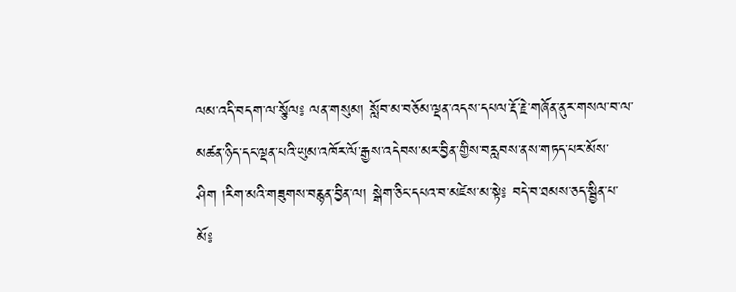ལམ་འདི་བདག་ལ་སྩོལ༔ ལན་གསུམ། སློབ་མ་བཅོམ་ལྡན་འདས་དཔལ་རྡོ་རྗེ་གཞོན་ནུར་གསལ་བ་ལ་མཚན་ཉིད་དང་ལྡན་པའི་ཡུམ་འཁོར་ལོ་རྒྱས་འདེབས་མར་བྱིན་གྱིས་བརླབས་ནས་གཏད་པར་མོས་ཤིག །རིག་མའི་གཟུགས་བརྙན་བྱིན་ལ། སྒེག་ཅིང་དཔའ་བ་མཛེས་མ་སྟེ༔ བདེ་བ་ཐམས་ཅད་སྦྱིན་པ་མོ༔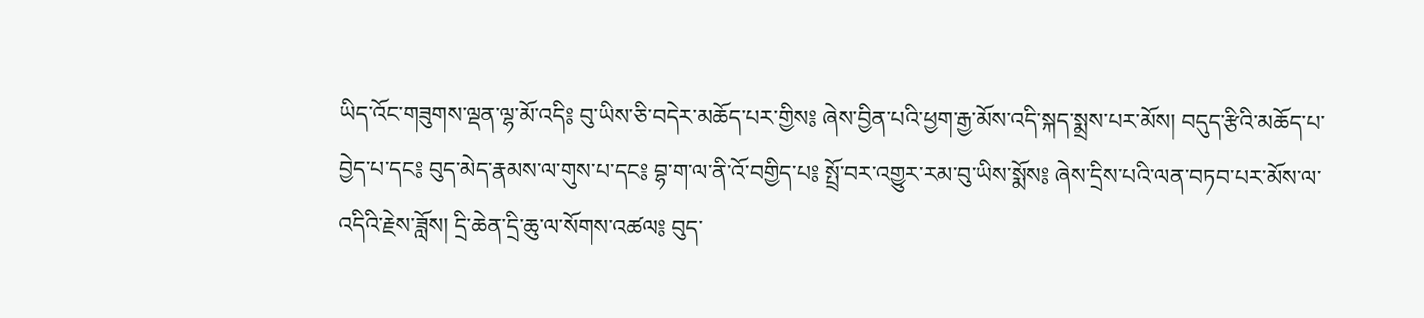ཡིད་འོང་གཟུགས་ལྡན་ལྷ་མོ་འདི༔ བུ་ཡིས་ཅི་བདེར་མཆོད་པར་གྱིས༔ ཞེས་བྱིན་པའི་ཕྱག་རྒྱ་མོས་འདི་སྐད་སྨྲས་པར་མོས། བདུད་རྩིའི་མཆོད་པ་བྱེད་པ་དང༔ བུད་མེད་རྣམས་ལ་གུས་པ་དང༔ བྷ་ག་ལ་ནི་འོ་བགྱིད་པ༔ སྤྲོ་བར་འགྱུར་རམ་བུ་ཡིས་སྨོས༔ ཞེས་དྲིས་པའི་ལན་བཏབ་པར་མོས་ལ་འདིའི་རྗེས་ཟློས། དྲི་ཆེན་དྲི་ཆུ་ལ་སོགས་འཚལ༔ བུད་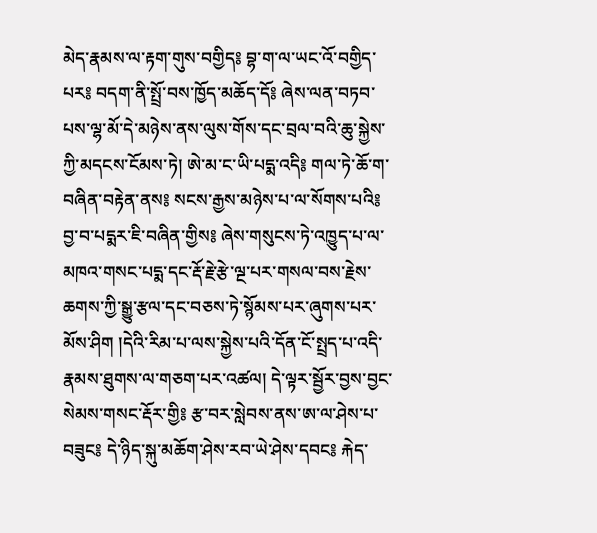མེད་རྣམས་ལ་རྟག་གུས་བགྱིད༔ བྷ་ག་ལ་ཡང་འོ་བགྱིད་པར༔ བདག་ནི་སྤྲོ་བས་ཁྱོད་མཆོད་དོ༔ ཞེས་ལན་བཏབ་པས་ལྷ་མོ་དེ་མཉེས་ནས་ལུས་གོས་དང་བྲལ་བའི་ཆུ་སྐྱེས་ཀྱི་མདངས་ངོམས་ཏེ། ཨེ་མ་ང་ཡི་པདྨ་འདི༔ གལ་ཏེ་ཆོ་ག་བཞིན་བརྟེན་ནས༔ སངས་རྒྱས་མཉེས་པ་ལ་སོགས་པའི༔ བྱ་བ་པདྨར་ཇི་བཞིན་གྱིས༔ ཞེས་གསུངས་ཏེ་འཁྱུད་པ་ལ་མཁའ་གསང་པདྨ་དང་རྡོ་རྗེ་རྩེ་ལྔ་པར་གསལ་བས་རྗེས་ཆགས་ཀྱི་སྒྱུ་རྩལ་དང་བཅས་ཏེ་སྙོམས་པར་ཞུགས་པར་མོས་ཤིག །དེའི་རིམ་པ་ལས་སྐྱེས་པའི་དོན་ངོ་སྤྲད་པ་འདི་རྣམས་ཐུགས་ལ་གཅག་པར་འཚལ། དེ་ལྟར་སྦྱོར་བྱས་བྱང་སེམས་གསང་རྡོར་གྱི༔ རྩ་བར་སླེབས་ནས་ཨ་ལ་ཤེས་པ་བཟུང༔ དེ་ཉིད་སྐུ་མཆོག་ཤེས་རབ་ཡེ་ཤེས་དབང༔ རྐེད་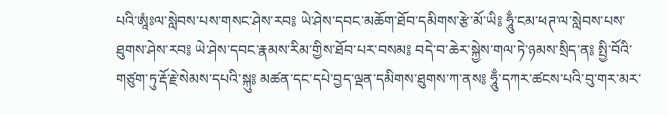པའི་ཨཱཾཿལ་སླེབས་པས་གསང་ཤེས་རབ༔ ཡེ་ཤེས་དབང་མཆོག་ཐོབ་དམིགས་རྩེ་མོ་ཡི༔ ཧཱུྃ་ངམ་ཕཊ་ལ་སླེབས་པས་ཐུགས་ཤེས་རབ༔ ཡེ་ཤེས་དབང་རྣམས་རིམ་གྱིས་ཐོབ་པར་བསམ༔ བདེ་བ་ཆེར་སྐྱེས་གལ་ཏེ་ཉམས་སྲིད་ན༔ སྤྱི་བོའི་གཙུག་ཏུ་རྡོ་རྗེ་སེམས་དཔའི་སྐུ༔ མཚན་དང་དཔེ་བྱད་ལྡན་དམིགས་ཐུགས་ཀ་ནས༔ ཧཱུྃ་དཀར་ཚངས་པའི་བུ་གར་མར་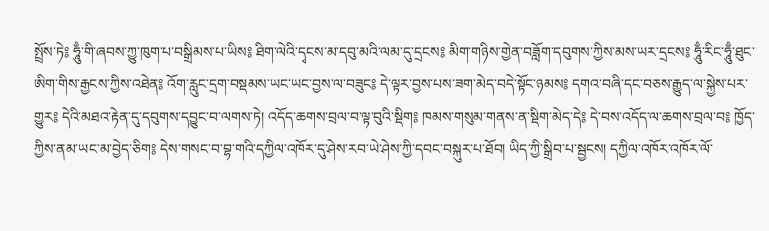སྤྲོས་ཏེ༔ ཧཱུྃ་གི་ཞབས་ཀྱུ་ཁུག་པ་བསྒྲིམས་པ་ཡིས༔ ཐིག་ལེའི་དྭངས་མ་དབུ་མའི་ལམ་དུ་དྲངས༔ མིག་གཉིས་གྱེན་བཟློག་དབུགས་ཀྱིས་མས་ཡར་དྲངས༔ ཧཱུྃ་རིང་ཧཱུྃ་ཐུང་ཨིག་གིས་རྒྱངས་ཀྱིས་འཐེན༔ འོག་རླུང་དྲག་བསྡམས་ཡང་ཡང་བྱས་ལ་བཟུང༔ དེ་ལྟར་བྱས་པས་ཟག་མེད་བདེ་སྟོང་ཉམས༔ དགའ་བཞི་དང་བཅས་རྒྱུད་ལ་སྐྱེས་པར་གྱུར༔ དེའི་མཐའ་རྟེན་དུ་དབུགས་དབྱུང་བ་ལགས་ཏེ། འདོད་ཆགས་བྲལ་བ་ལྟ་བུའི་སྡིག༔ ཁམས་གསུམ་གནས་ན་སྡིག་མེད་དེ༔ དེ་བས་འདོད་ལ་ཆགས་བྲལ་བ༔ ཁྱོད་ཀྱིས་ནམ་ཡང་མ་བྱེད་ཅིག༔ དེས་གསང་བ་བྷ་གའི་དཀྱིལ་འཁོར་དུ་ཤེས་རབ་ཡེ་ཤེས་ཀྱི་དབང་བསྐུར་པ་ཐོབ། ཡིད་ཀྱི་སྒྲིབ་པ་སྦྱངས། དཀྱིལ་འཁོར་འཁོར་ལོ་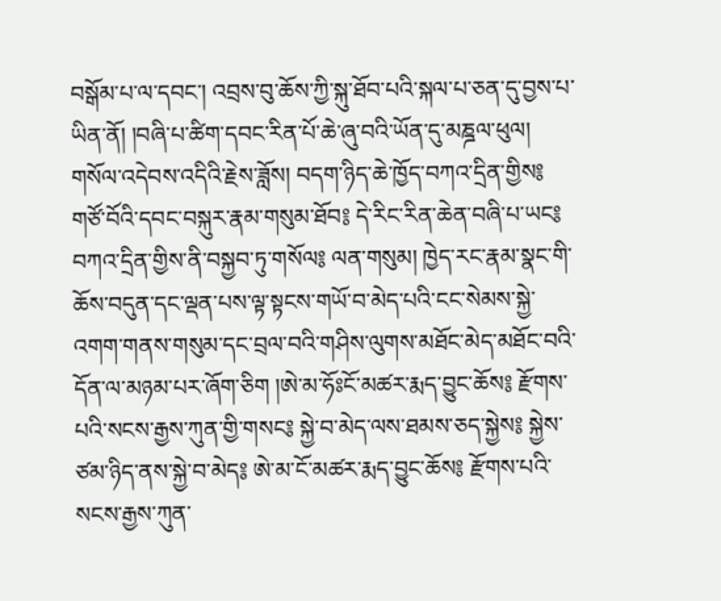བསྒོམ་པ་ལ་དབང་། འབྲས་བུ་ཆོས་ཀྱི་སྐུ་ཐོབ་པའི་སྐལ་པ་ཅན་དུ་བྱས་པ་ཡིན་ནོ། །བཞི་པ་ཚིག་དབང་རིན་པོ་ཆེ་ཞུ་བའི་ཡོན་དུ་མཎྜལ་ཕུལ། གསོལ་འདེབས་འདིའི་རྗེས་ཟློས། བདག་ཉིད་ཆེ་ཁྱོད་བཀའ་དྲིན་གྱིས༔ གཙོ་བོའི་དབང་བསྐུར་རྣམ་གསུམ་ཐོབ༔ དེ་རིང་རིན་ཆེན་བཞི་པ་ཡང༔ བཀའ་དྲིན་གྱིས་ནི་བསྐྱབ་ཏུ་གསོལ༔ ལན་གསུམ། ཁྱེད་རང་རྣམ་སྣང་གི་ཆོས་བདུན་དང་ལྡན་པས་ལྟ་སྟངས་གཡོ་བ་མེད་པའི་ངང་སེམས་སྐྱེ་འགག་གནས་གསུམ་དང་བྲལ་བའི་གཤིས་ལུགས་མཐོང་མེད་མཐོང་བའི་དོན་ལ་མཉམ་པར་ཞོག་ཅིག །ཨེ་མ་ཧོཿངོ་མཚར་རྨད་བྱུང་ཆོས༔ རྫོགས་པའི་སངས་རྒྱས་ཀུན་གྱི་གསང༔ སྐྱེ་བ་མེད་ལས་ཐམས་ཅད་སྐྱེས༔ སྐྱེས་ཙམ་ཉིད་ནས་སྐྱེ་བ་མེད༔ ཨེ་མ་ངོ་མཚར་རྨད་བྱུང་ཆོས༔ རྫོགས་པའི་སངས་རྒྱས་ཀུན་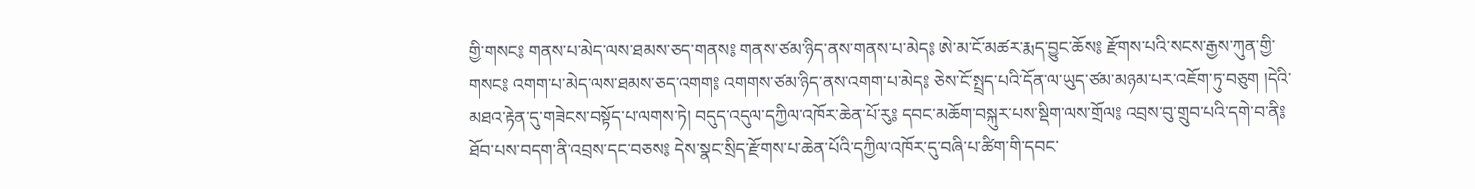གྱི་གསང༔ གནས་པ་མེད་ལས་ཐམས་ཅད་གནས༔ གནས་ཙམ་ཉིད་ནས་གནས་པ་མེད༔ ཨེ་མ་ངོ་མཚར་རྨད་བྱུང་ཆོས༔ རྫོགས་པའི་སངས་རྒྱས་ཀུན་གྱི་གསང༔ འགག་པ་མེད་ལས་ཐམས་ཅད་འགག༔ འགགས་ཙམ་ཉིད་ནས་འགག་པ་མེད༔ ཅེས་ངོ་སྤྲད་པའི་དོན་ལ་ཡུད་ཙམ་མཉམ་པར་འཇོག་ཏུ་བཅུག །དེའི་མཐའ་རྟེན་དུ་གཟེངས་བསྟོད་པ་ལགས་ཏེ། བདུད་འདུལ་དཀྱིལ་འཁོར་ཆེན་པོ་རུ༔ དབང་མཆོག་བསྐུར་པས་སྡིག་ལས་གྲོལ༔ འབྲས་བུ་གྲུབ་པའི་དགེ་བ་ནི༔ ཐོབ་པས་བདག་ནི་འབྲས་དང་བཅས༔ དེས་སྣང་སྲིད་རྫོགས་པ་ཆེན་པོའི་དཀྱིལ་འཁོར་དུ་བཞི་པ་ཚིག་གི་དབང་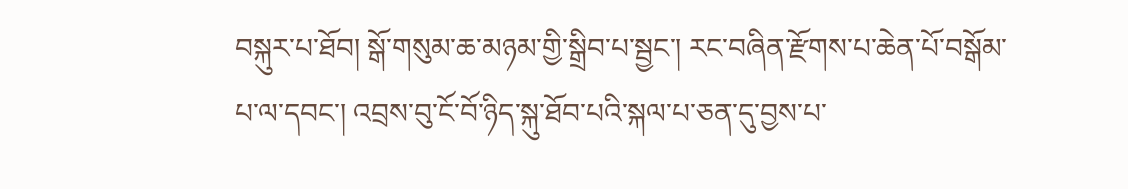བསྐུར་པ་ཐོབ། སྒོ་གསུམ་ཆ་མཉམ་གྱི་སྒྲིབ་པ་སྦྱང་། རང་བཞིན་རྫོགས་པ་ཆེན་པོ་བསྒོམ་པ་ལ་དབང་། འབྲས་བུ་ངོ་བོ་ཉིད་སྐུ་ཐོབ་པའི་སྐལ་པ་ཅན་དུ་བྱས་པ་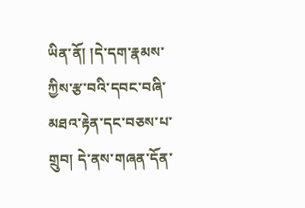ཡིན་ནོ། །དེ་དག་རྣམས་ཀྱིས་རྩ་བའི་དབང་བཞི་མཐའ་རྟེན་དང་བཅས་པ་གྲུབ། དེ་ནས་གཞན་དོན་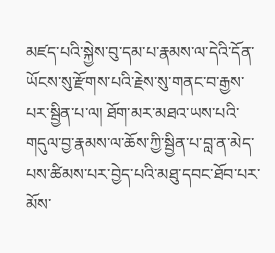མཛད་པའི་སྐྱེས་བུ་དམ་པ་རྣམས་ལ་དེའི་དོན་ཡོངས་སུ་རྫོགས་པའི་རྗེས་སུ་གནང་བ་རྒྱས་པར་སྦྱིན་པ་ལ། ཐོག་མར་མཐའ་ཡས་པའི་གདུལ་བྱ་རྣམས་ལ་ཆོས་ཀྱི་སྦྱིན་པ་བླ་ན་མེད་པས་ཚིམས་པར་བྱེད་པའི་མཐུ་དབང་ཐོབ་པར་མོས་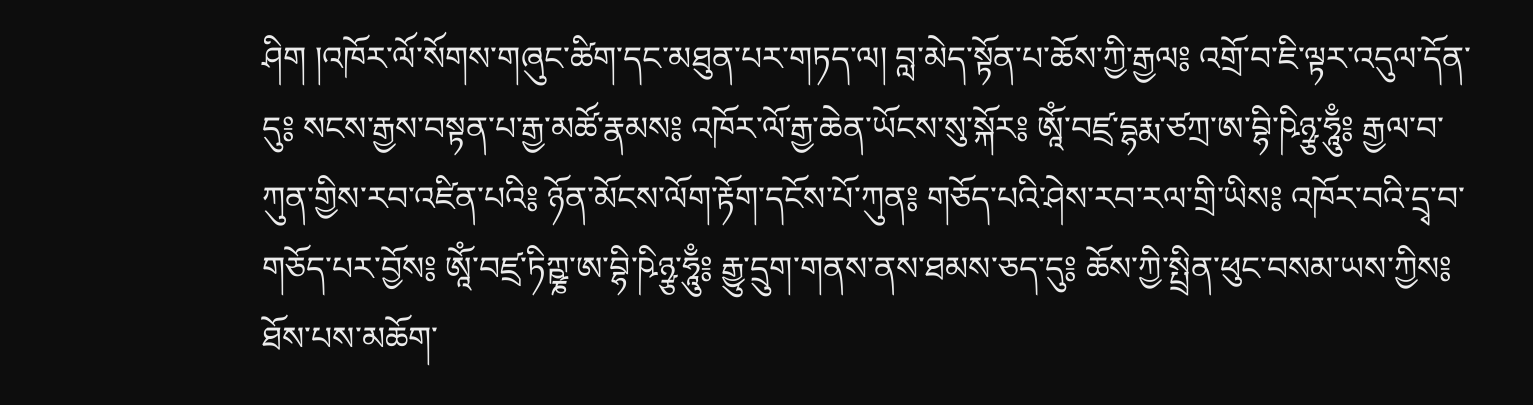ཤིག །འཁོར་ལོ་སོགས་གཞུང་ཚིག་དང་མཐུན་པར་གཏད་ལ། བླ་མེད་སྟོན་པ་ཆོས་ཀྱི་རྒྱལ༔ འགྲོ་བ་ཇི་ལྟར་འདུལ་དོན་དུ༔ སངས་རྒྱས་བསྟན་པ་རྒྱ་མཚོ་རྣམས༔ འཁོར་ལོ་རྒྱ་ཆེན་ཡོངས་སུ་སྐོར༔ ཨཱོཾ་བཛྲ་དྷརྨ་ཙཀྲ་ཨ་བྷི་ཥིཉྩ་ཧཱུྃ༔ རྒྱལ་བ་ཀུན་གྱིས་རབ་འཛིན་པའི༔ ཉོན་མོངས་ལོག་རྟོག་དངོས་པོ་ཀུན༔ གཅོད་པའི་ཤེས་རབ་རལ་གྲི་ཡིས༔ འཁོར་བའི་དྲྭ་བ་གཅོད་པར་བྱོས༔ ཨཱོཾ་བཛྲ་ཏིཀྵྞ་ཨ་བྷི་ཥིཉྩ་ཧཱུྃ༔ རྒྱུ་དྲུག་གནས་ནས་ཐམས་ཅད་དུ༔ ཆོས་ཀྱི་སྤྲིན་ཕུང་བསམ་ཡས་ཀྱིས༔ ཐོས་པས་མཆོག་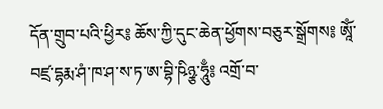དོན་གྲུབ་པའི་ཕྱིར༔ ཆོས་ཀྱི་དུང་ཆེན་ཕྱོགས་བཅུར་སྒྲོགས༔ ཨཱོཾ་བཛྲ་དྷརྨ་ཤཾ་ཁ་ཤ་ས་ཏ་ཨ་བྷི་ཥིཉྩ་ཧཱུྃ༔ འགྲོ་བ་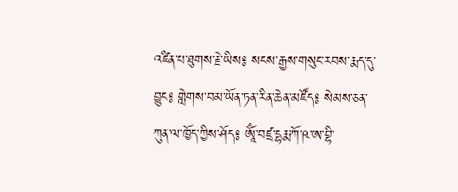འཛིན་པ་ཐུགས་རྗེ་ཡིས༔ སངས་རྒྱས་གསུང་རབས་རྨད་དུ་བྱུང༔ གླེགས་བམ་ཡོན་ཏན་རིན་ཆེན་མཛོད༔ སེམས་ཅན་ཀུན་ལ་ཁྱོད་ཀྱིས་ཤོད༔ ཨཱོཾ་བཛྲ་དྷརྨ་ཀོ་ཥ་ཨ་བྷི་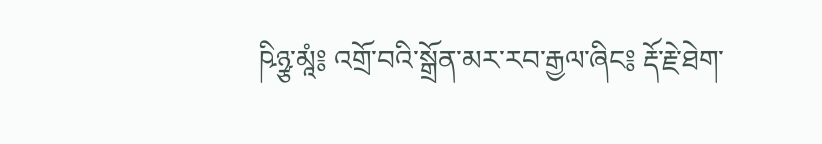ཥིཉྩ་མཱཾ༔ འགྲོ་བའི་སྒྲོན་མར་རབ་རྒྱལ་ཞིང༔ རྡོ་རྗེ་ཐེག་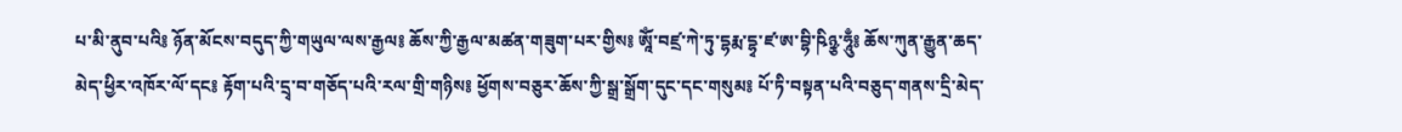པ་མི་ནུབ་པའི༔ ཉོན་མོངས་བདུད་ཀྱི་གཡུལ་ལས་རྒྱལ༔ ཆོས་ཀྱི་རྒྱལ་མཚན་གཟུག་པར་གྱིས༔ ཨཱོཾ་བཛྲ་ཀེ་ཏུ་དྷརྨ་དྷྭ་ཛ་ཨ་བྷི་ཥིཉྩ་ཧཱུྃ༔ ཆོས་ཀུན་རྒྱུན་ཆད་མེད་ཕྱིར་འཁོར་ལོ་དང༔ རྟོག་པའི་དྲྭ་བ་གཅོད་པའི་རལ་གྲི་གཉིས༔ ཕྱོགས་བཅུར་ཆོས་ཀྱི་སྒྲ་སྒྲོག་དུང་དང་གསུམ༔ པོ་ཏི་བསྟན་པའི་བཅུད་གནས་དྲི་མེད་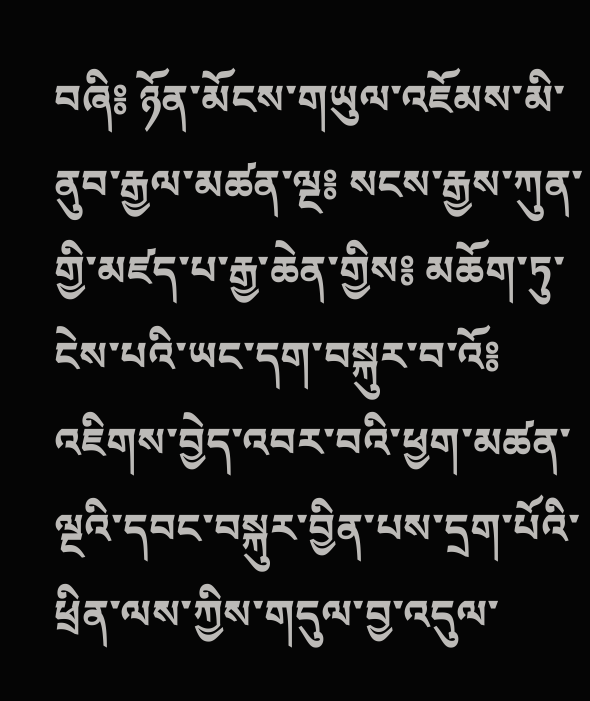བཞི༔ ཉོན་མོངས་གཡུལ་འཇོམས་མི་ནུབ་རྒྱལ་མཚན་ལྔ༔ སངས་རྒྱས་ཀུན་གྱི་མཛད་པ་རྒྱ་ཆེན་གྱིས༔ མཆོག་ཏུ་ངེས་པའི་ཡང་དག་བསྐུར་བ་འོ༔ འཇིགས་བྱེད་འབར་བའི་ཕྱག་མཚན་ལྔའི་དབང་བསྐུར་བྱིན་པས་དྲག་པོའི་ཕྲིན་ལས་ཀྱིས་གདུལ་བྱ་འདུལ་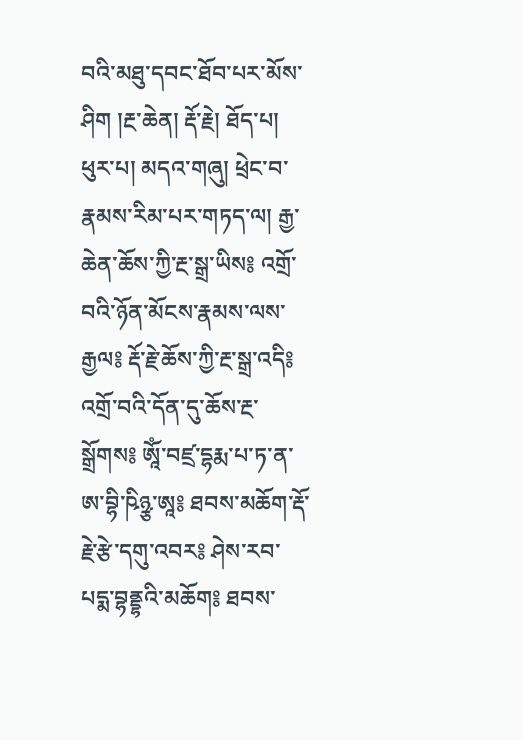བའི་མཐུ་དབང་ཐོབ་པར་མོས་ཤིག །རྔ་ཆེན། རྡོ་རྗེ། ཐོད་པ། ཕུར་པ། མདའ་གཞུ། ཕྲེང་བ་རྣམས་རིམ་པར་གཏད་ལ། རྒྱ་ཆེན་ཆོས་ཀྱི་རྔ་སྒྲ་ཡིས༔ འགྲོ་བའི་ཉོན་མོངས་རྣམས་ལས་རྒྱལ༔ རྡོ་རྗེ་ཆོས་ཀྱི་རྔ་སྒྲ་འདི༔ འགྲོ་བའི་དོན་དུ་ཆོས་རྔ་སྒྲོགས༔ ཨཱོཾ་བཛྲ་དྷརྨ་པ་ཏ་ན་ཨ་བྷི་ཥིཉྩ་ཨཱ༔ ཐབས་མཆོག་རྡོ་རྗེ་རྩེ་དགུ་འབར༔ ཤེས་རབ་པདྨ་བྷནྡྷའི་མཆོག༔ ཐབས་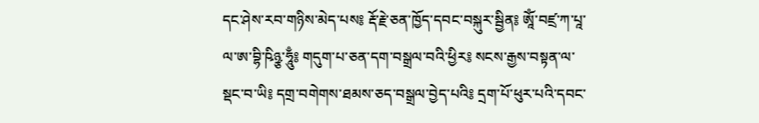དང་ཤེས་རབ་གཉིས་མེད་པས༔ རྡོ་རྗེ་ཅན་ཁྱོད་དབང་བསྐུར་སྦྱིན༔ ཨཱོཾ་བཛྲ་ཀ་པཱ་ལ་ཨ་བྷི་ཥིཉྩ་ཧཱུྃ༔ གདུག་པ་ཅན་དག་བསྒྲལ་བའི་ཕྱིར༔ སངས་རྒྱས་བསྟན་ལ་སྡང་བ་ཡི༔ དགྲ་བགེགས་ཐམས་ཅད་བསྒྲལ་བྱེད་པའི༔ དྲག་པོ་ཕུར་པའི་དབང་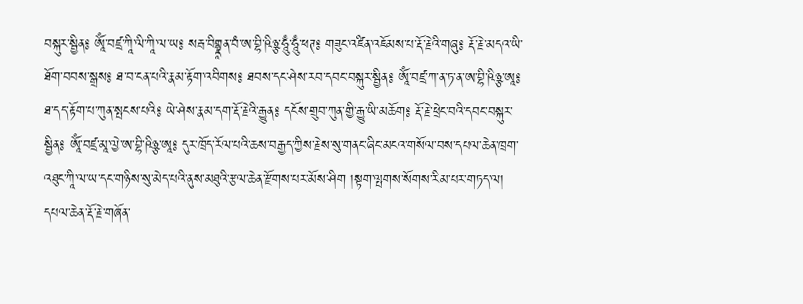བསྐུར་སྦྱིན༔ ཨཱོཾ་བཛྲ་ཀཱི་ལི་ཀཱི་ལ་ཡ༔ སརྦ་བིགྷྣཱན་བཾ་ཨ་བྷི་ཥིཉྩ་ཧཱུྃ་ཧཱུྃ་ཕཊ༔ གཟུང་འཛིན་འཇོམས་པ་རྡོ་རྗེའི་གཞུ༔ རྡོ་རྗེ་མདའ་ཡི་ཐོག་བབས་སྒྲས༔ ཐ་བ་ངན་པའི་རྣམ་རྟོག་འབིགས༔ ཐབས་དང་ཤེས་རབ་དབང་བསྐུར་སྦྱིན༔ ཨཱོཾ་བཛྲ་ཀ་ན་ཏ་ན་ཨ་བྷི་ཥིཉྩ་ཨཱ༔ ཐ་དད་རྟོག་པ་ཀུན་སྤངས་པའི༔ ཡེ་ཤེས་རྣམ་དག་རྡོ་རྗེའི་རྒྱུན༔ དངོས་གྲུབ་ཀུན་གྱི་རྒྱུ་ཡི་མཆོག༔ རྡོ་རྗེ་ཕྲེང་བའི་དབང་བསྐུར་སྦྱིན༔ ཨཱོཾ་བཛྲ་མཱ་ལྱེ་ཨ་བྷི་ཥིཉྩ་ཨཱ༔ དུར་ཁྲོད་རོལ་པའི་ཆས་བརྒྱད་ཀྱིས་རྗེས་སུ་གནང་ཞིང་མངའ་གསོལ་བས་དཔལ་ཆེན་ཁྲག་འཐུང་ཀཱི་ལ་ཡ་དང་གཉིས་སུ་མེད་པའི་ནུས་མཐུའི་རྩལ་ཆེན་རྫོགས་པར་མོས་ཤིག །སྟག་ལྤགས་སོགས་རིམ་པར་གཏད་ལ། དཔལ་ཆེན་རྡོ་རྗེ་གཞོན་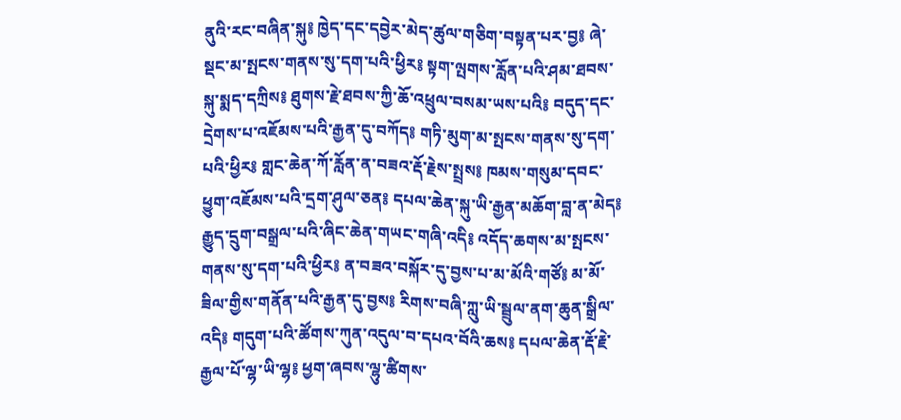ནུའི་རང་བཞིན་སྐུ༔ ཁྱེད་དང་དབྱེར་མེད་ཚུལ་གཅིག་བསྟན་པར་བྱ༔ ཞེ་སྡང་མ་སྤངས་གནས་སུ་དག་པའི་ཕྱིར༔ སྟག་ལྤགས་རློན་པའི་ཤམ་ཐབས་སྐུ་སྨད་དཀྲིས༔ ཐུགས་རྗེ་ཐབས་ཀྱི་ཆོ་འཕྲུལ་བསམ་ཡས་པའི༔ བདུད་དང་དྲེགས་པ་འཇོམས་པའི་རྒྱན་དུ་བཀོད༔ གཏི་མུག་མ་སྤངས་གནས་སུ་དག་པའི་ཕྱིར༔ གླང་ཆེན་ཀོ་རློན་ན་བཟའ་རྡོ་རྗེས་སྤྲས༔ ཁམས་གསུམ་དབང་ཕྱུག་འཇོམས་པའི་དྲག་ཤུལ་ཅན༔ དཔལ་ཆེན་སྐུ་ཡི་རྒྱན་མཆོག་བླ་ན་མེད༔ རྒྱུད་དྲུག་བསྒྲལ་པའི་ཞིང་ཆེན་གཡང་གཞི་འདི༔ འདོད་ཆགས་མ་སྤངས་གནས་སུ་དག་པའི་ཕྱིར༔ ན་བཟའ་བསྐོར་དུ་བྱས་པ་མ་མོའི་གཙོ༔ མ་མོ་ཟིལ་གྱིས་གནོན་པའི་རྒྱན་དུ་བྱས༔ རིགས་བཞི་ཀླུ་ཡི་སྦྲུལ་ནག་ཆུན་སྒྲིལ་འདི༔ གདུག་པའི་ཚོགས་ཀུན་འདུལ་བ་དཔའ་བོའི་ཆས༔ དཔལ་ཆེན་རྡོ་རྗེ་རྒྱལ་པོ་ལྷ་ཡི་ལྷ༔ ཕྱག་ཞབས་ལྷུ་ཚིགས་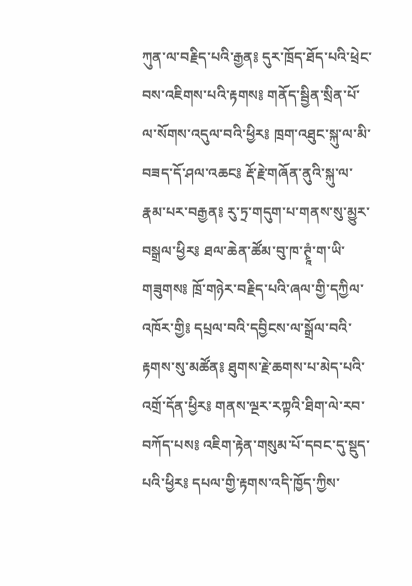ཀུན་ལ་བརྗིད་པའི་རྒྱན༔ དུར་ཁྲོད་ཐོད་པའི་ཕྲེང་བས་འཇིགས་པའི་རྟགས༔ གནོད་སྦྱིན་སྲིན་པོ་ལ་སོགས་འདུལ་བའི་ཕྱིར༔ ཁྲག་འཐུང་སྐུ་ལ་མི་བཟད་དོ་ཤལ་འཆང༔ རྡོ་རྗེ་གཞོན་ནུའི་སྐུ་ལ་རྣམ་པར་བརྒྱན༔ རུ་ཏྲ་གདུག་པ་གནས་སུ་མྱུར་བསྒྲལ་ཕྱིར༔ ཐལ་ཆེན་ཚོམ་བུ་ཁ་ཊྭཱཾ་ག་ཡི་གཟུགས༔ ཁྲོ་གཉེར་བརྗིད་པའི་ཞལ་གྱི་དཀྱིལ་འཁོར་གྱི༔ དཔྲལ་བའི་དབྱིངས་ལ་སྒྲོལ་བའི་རྟགས་སུ་མཚོན༔ ཐུགས་རྗེ་ཆགས་པ་མེད་པའི་འགྲོ་དོན་ཕྱིར༔ གནས་ལྔར་རཀྟའི་ཐིག་ལེ་རབ་བཀོད་པས༔ འཇིག་རྟེན་གསུམ་པོ་དབང་དུ་སྡུད་པའི་ཕྱིར༔ དཔལ་གྱི་རྟགས་འདི་ཁྱོད་ཀྱིས་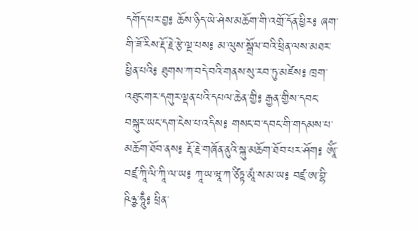དགོད་པར་བྱ༔ ཆོས་ཉིད་ཡེ་ཤེས་མཆོག་གི་འགྲོ་དོན་ཕྱིར༔ ཞག་གི་ཟོ་རིས་རྡོ་རྗེ་རྩེ་ལྔ་པས༔ མ་ལུས་སྒྲོལ་བའི་ཕྲིན་ལས་མཐར་ཕྱིན་པའི༔ ཐུགས་ཀ་བདེ་བའི་གནས་སུ་རབ་ཏུ་མཛེས༔ ཁྲག་འཐུང་གར་དགུར་ལྡན་པའི་དཔལ་ཆེན་གྱི༔ རྒྱན་གྱིས་དབང་བསྐུར་ཡང་དག་ངེས་པ་འདིས༔ གསང་བ་དབང་གི་གདམས་པ་མཆོག་ཐོབ་ནས༔ རྡོ་རྗེ་གཞོན་ནུའི་སྐུ་མཆོག་ཐོབ་པར་ཤོག༔ ཨཱོཾ་བཛྲ་ཀཱི་ལི་ཀཱི་ལ་ཡ༔ ཀཱ་ཡ་ཝཱ་ཀ་ཙིཏྟ་མཱཾ་ས་མ་ཡ༔ བཛྲ་ཨ་བྷི་ཥིཉྩ་ཧཱུྃ༔ ཕྲིན་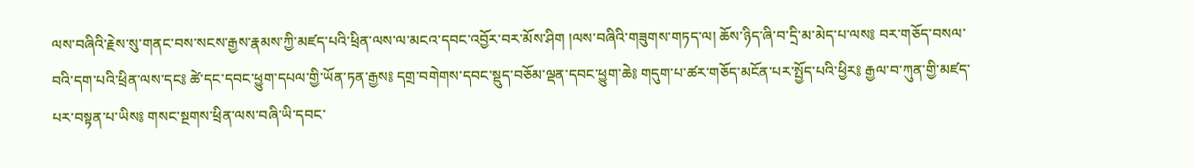ལས་བཞིའི་རྗེས་སུ་གནང་བས་སངས་རྒྱས་རྣམས་ཀྱི་མཛད་པའི་ཕྲིན་ལས་ལ་མངའ་དབང་འབྱོར་བར་མོས་ཤིག །ལས་བཞིའི་གཟུགས་གཏད་ལ། ཆོས་ཉིད་ཞི་བ་དྲི་མ་མེད་པ་ལས༔ བར་གཅོད་བསལ་བའི་དག་པའི་ཕྲིན་ལས་དང༔ ཚེ་དང་དབང་ཕྱུག་དཔལ་གྱི་ཡོན་ཏན་རྒྱས༔ དགྲ་བགེགས་དབང་སྡུད་བཅོམ་ལྡན་དབང་ཕྱུག་ཆེ༔ གདུག་པ་ཚར་གཅོད་མངོན་པར་སྤྱོད་པའི་ཕྱིར༔ རྒྱལ་བ་ཀུན་གྱི་མཛད་པར་བསྟན་པ་ཡིས༔ གསང་སྔགས་ཕྲིན་ལས་བཞི་ཡི་དབང་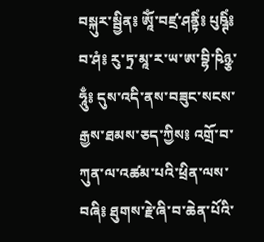བསྐུར་སྦྱིན༔ ཨཱོཾ་བཛྲ་ཤནྟིཾ༔ པུཥྚིཾ༔ བ་ཤཾ༔ རུ་ཏྲ་མཱ་ར་ཡ་ཨ་བྷི་ཥིཉྩ་ཧཱུྃ༔ དུས་འདི་ནས་བཟུང་སངས་རྒྱས་ཐམས་ཅད་ཀྱིས༔ འགྲོ་བ་ཀུན་ལ་འཚམ་པའི་ཕྲིན་ལས་བཞི༔ ཐུགས་རྗེ་ཞི་བ་ཆེན་པོའི་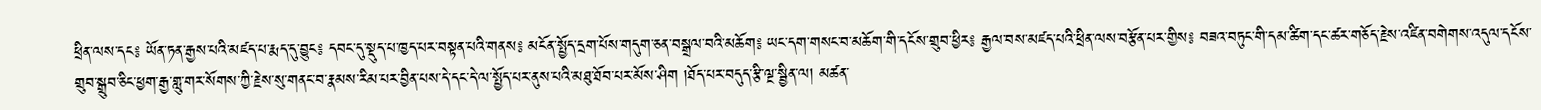ཕྲིན་ལས་དང༔ ཡོན་ཏན་རྒྱས་པའི་མཛད་པ་རྨད་དུ་བྱུང༔ དབང་དུ་སྡུད་པ་ཁྱད་པར་བསྟན་པའི་གནས༔ མངོན་སྤྱོད་དྲག་པོས་གདུག་ཅན་བསྒྲལ་བའི་མཆོག༔ ཡང་དག་གསང་བ་མཆོག་གི་དངོས་གྲུབ་ཕྱིར༔ རྒྱལ་བས་མཛད་པའི་ཕྲིན་ལས་བརྩོན་པར་གྱིས༔ བཟའ་བཏུང་གི་དམ་ཚིག་དང་ཚར་གཅོད་རྗེས་འཛིན་བགེགས་འདུལ་དངོས་གྲུབ་སྒྲུབ་ཅིང་ཕྱག་རྒྱ་གླུ་གར་སོགས་ཀྱི་རྗེས་སུ་གནང་བ་རྣམས་རིམ་པར་བྱིན་པས་དེ་དང་དེ་ལ་སྤྱོད་པར་ནུས་པའི་མཐུ་ཐོབ་པར་མོས་ཤིག །ཐོད་པར་བདུད་རྩི་ལྔ་སྦྱིན་ལ། མཚན་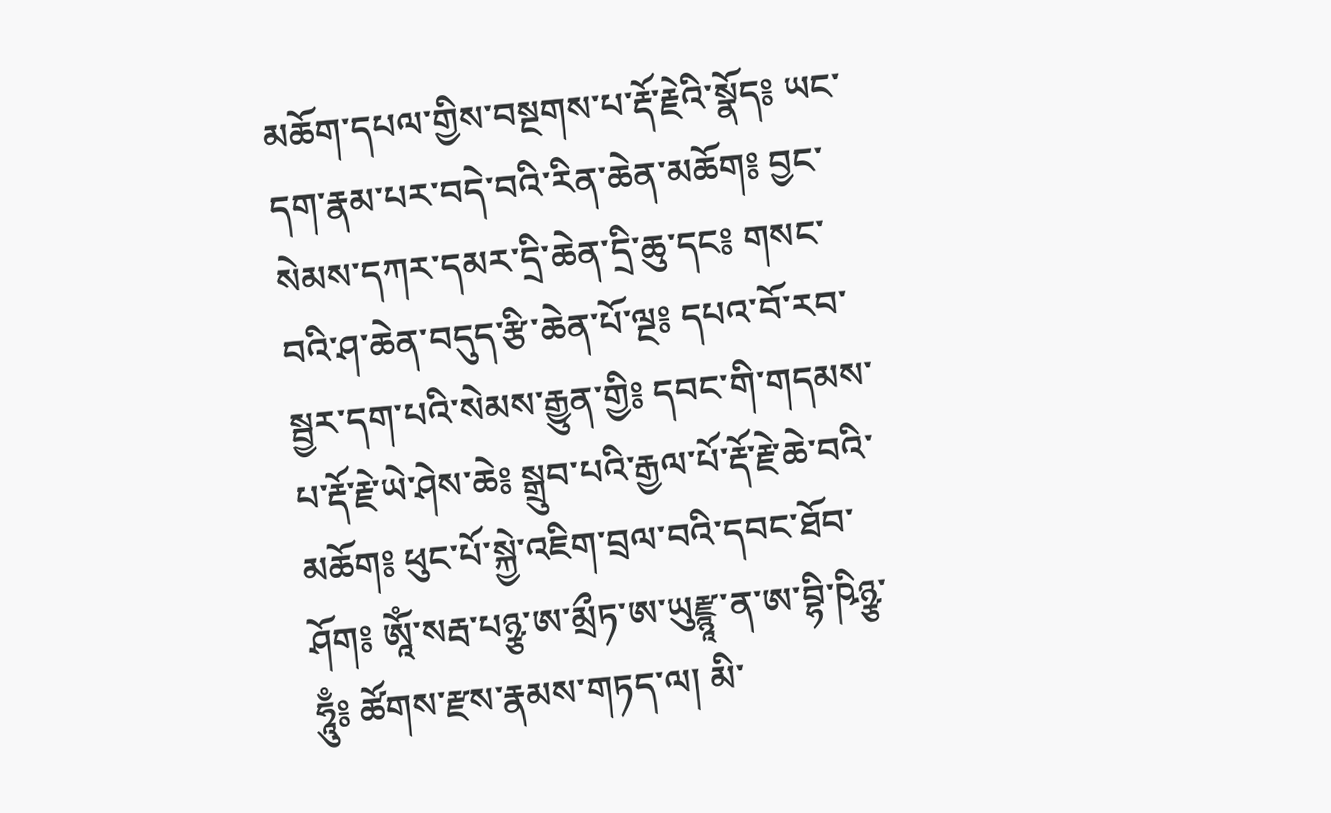མཆོག་དཔལ་གྱིས་བསྔགས་པ་རྡོ་རྗེའི་སྣོད༔ ཡང་དག་རྣམ་པར་བདེ་བའི་རིན་ཆེན་མཆོག༔ བྱང་སེམས་དཀར་དམར་དྲི་ཆེན་དྲི་ཆུ་དང༔ གསང་བའི་ཤ་ཆེན་བདུད་རྩི་ཆེན་པོ་ལྔ༔ དཔའ་བོ་རབ་སྦྱར་དག་པའི་སེམས་རྒྱུན་གྱི༔ དབང་གི་གདམས་པ་རྡོ་རྗེ་ཡེ་ཤེས་ཆེ༔ སྒྲུབ་པའི་རྒྱལ་པོ་རྡོ་རྗེ་ཆེ་བའི་མཆོག༔ ཕུང་པོ་སྐྱེ་འཇིག་བྲལ་བའི་དབང་ཐོབ་ཤོག༔ ཨཱོཾ་སརྦ་པཉྩ་ཨ་མྲྀཏ་ཨ་ཡུརྫྙཱ་ན་ཨ་བྷི་ཥིཉྩ་ཧཱུྃ༔ ཚོགས་རྫས་རྣམས་གཏད་ལ། མི་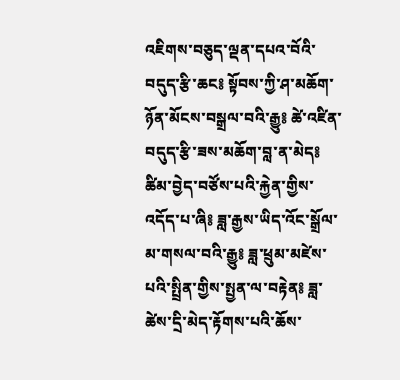འཇིགས་བཅུད་ལྡན་དཔའ་བོའི་བདུད་རྩི་ཆང༔ སྟོབས་ཀྱི་ཤ་མཆོག་ཉོན་མོངས་བསྒྲལ་བའི་རྒྱུ༔ ཚེ་འཛིན་བདུད་རྩི་ཟས་མཆོག་བླ་ན་མེད༔ ཚིམ་བྱེད་བཙོས་པའི་རྐྱེན་གྱིས་འདོད་པ་ཞི༔ ཟླ་རྒྱས་ཡིད་འོང་སྒྲོལ་མ་གསལ་བའི་རྒྱུ༔ ཟླ་ཕྲུམ་མཛེས་པའི་སྤྲིན་གྱིས་སྤྱན་ལ་བརྟེན༔ ཟླ་ཚེས་དྲི་མེད་རྟོགས་པའི་ཆོས་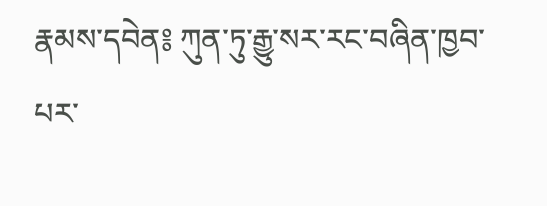རྣམས་དབེན༔ ཀུན་ཏུ་རྒྱུ་སར་རང་བཞིན་ཁྱབ་པར་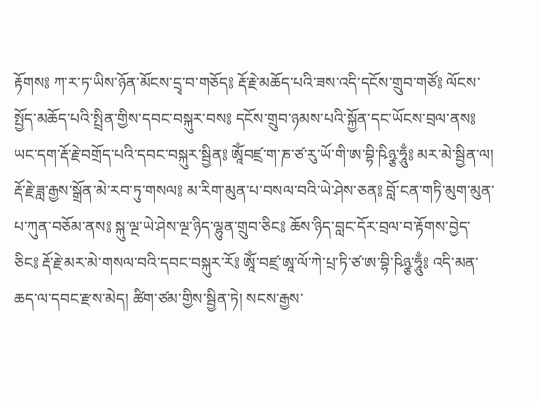རྟོགས༔ ཀ་ར་ཏ་ཡིས་ཉོན་མོངས་དྲྭ་བ་གཅོད༔ རྡོ་རྗེ་མཆོད་པའི་ཟས་འདི་དངོས་གྲུབ་གཙོ༔ ལོངས་སྤྱོད་མཆོད་པའི་སྤྲིན་གྱིས་དབང་བསྐུར་བས༔ དངོས་གྲུབ་ཉམས་པའི་སྐྱོན་དང་ཡོངས་བྲལ་ནས༔ ཡང་དག་རྡོ་རྗེ་བགྲོད་པའི་དབང་བསྐུར་སྦྱིན༔ ཨཱོཾབཛྲ་ག་ཎ་ཙ་རུ་ཡོ་གི་ཨ་བྷི་ཥིཉྩ་ཧཱུྃ༔ མར་མེ་སྦྱིན་ལ། རྡོ་རྗེ་ཟླ་རྒྱས་སྒྲོན་མེ་རབ་ཏུ་གསལ༔ མ་རིག་མུན་པ་བསལ་བའི་ཡེ་ཤེས་ཅན༔ བློ་ངན་གཏི་མུག་མུན་པ་ཀུན་བཅོམ་ནས༔ སྐུ་ལྔ་ཡེ་ཤེས་ལྔ་ཉིད་ལྷུན་གྲུབ་ཅིང༔ ཆོས་ཉིད་བླང་དོར་བྲལ་བ་རྟོགས་བྱེད་ཅིང༔ རྡོ་རྗེ་མར་མེ་གསལ་བའི་དབང་བསྐུར་རོ༔ ཨཱོཾ་བཛྲ་ཨཱ་ལོ་ཀེ་པྲ་ཏི་ཙ་ཨ་བྷི་ཥིཉྩ་ཧཱུྃ༔ འདི་མན་ཆད་ལ་དབང་རྫས་མེད། ཚིག་ཙམ་གྱིས་སྦྱིན་ཏེ། སངས་རྒྱས་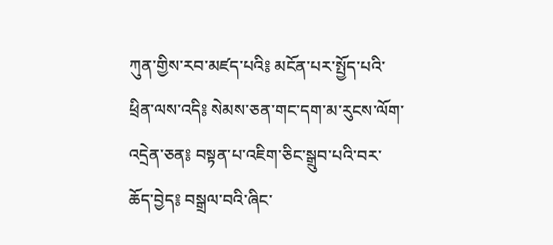ཀུན་གྱིས་རབ་མཛད་པའི༔ མངོན་པར་སྤྱོད་པའི་ཕྲིན་ལས་འདི༔ སེམས་ཅན་གང་དག་མ་རུངས་ལོག་འདྲེན་ཅན༔ བསྟན་པ་འཇིག་ཅིང་སྒྲུབ་པའི་བར་ཆོད་བྱེད༔ བསྒྲལ་བའི་ཞིང་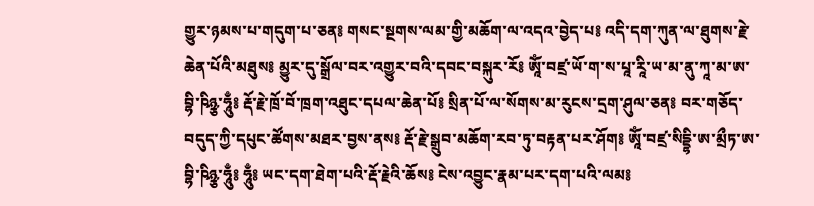གྱུར་ཉམས་པ་གདུག་པ་ཅན༔ གསང་སྔགས་ལམ་གྱི་མཆོག་ལ་འདའ་བྱེད་པ༔ འདི་དག་ཀུན་ལ་ཐུགས་རྗེ་ཆེན་པོའི་མཐུས༔ མྱུར་དུ་སྒྲོལ་བར་འགྱུར་བའི་དབང་བསྐུར་རོ༔ ཨཱོཾ་བཛྲ་ཡོ་ག་ས་པཱ་རཱི་ཡ་མ་ནུ་ཀཱ་མ་ཨ་བྷི་ཥིཉྩ་ཧཱུྃ༔ རྡོ་རྗེ་ཁྲོ་བོ་ཁྲག་འཐུང་དཔལ་ཆེན་པོ༔ སྲིན་པོ་ལ་སོགས་མ་རུངས་དྲག་ཤུལ་ཅན༔ བར་གཅོད་བདུད་ཀྱི་དཔུང་ཚོགས་མཐར་བྱས་ནས༔ རྡོ་རྗེ་སྒྲུབ་མཆོག་རབ་ཏུ་བརྟན་པར་ཤོག༔ ཨཱོཾ་བཛྲ་སིདྡྷི་ཨ་མྲྀཏ་ཨ་བྷི་ཥིཉྩ་ཧཱུྃ༔ ཧཱུྃ༔ ཡང་དག་ཐེག་པའི་རྡོ་རྗེའི་ཆོས༔ ངེས་འབྱུང་རྣམ་པར་དག་པའི་ལམ༔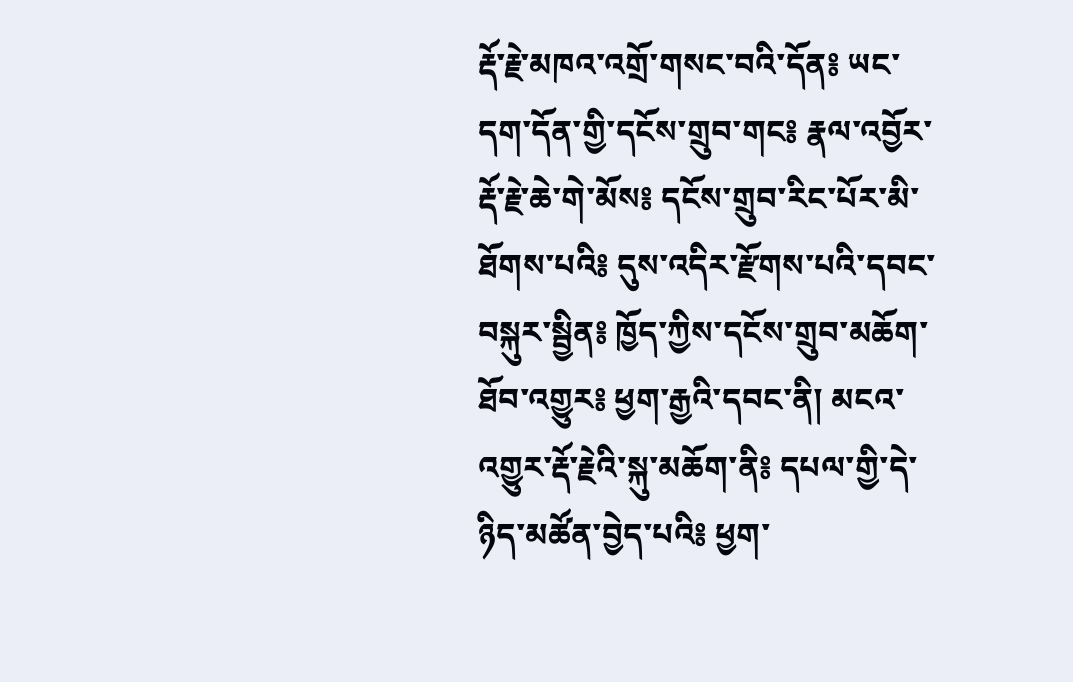རྡོ་རྗེ་མཁའ་འགྲོ་གསང་བའི་དོན༔ ཡང་དག་དོན་གྱི་དངོས་གྲུབ་གང༔ རྣལ་འབྱོར་རྡོ་རྗེ་ཆེ་གེ་མོས༔ དངོས་གྲུབ་རིང་པོར་མི་ཐོགས་པའི༔ དུས་འདིར་རྫོགས་པའི་དབང་བསྐུར་སྦྱིན༔ ཁྱོད་ཀྱིས་དངོས་གྲུབ་མཆོག་ཐོབ་འགྱུར༔ ཕྱག་རྒྱའི་དབང་ནི། མངའ་འགྱུར་རྡོ་རྗེའི་སྐུ་མཆོག་ནི༔ དཔལ་གྱི་དེ་ཉིད་མཚོན་བྱེད་པའི༔ ཕྱག་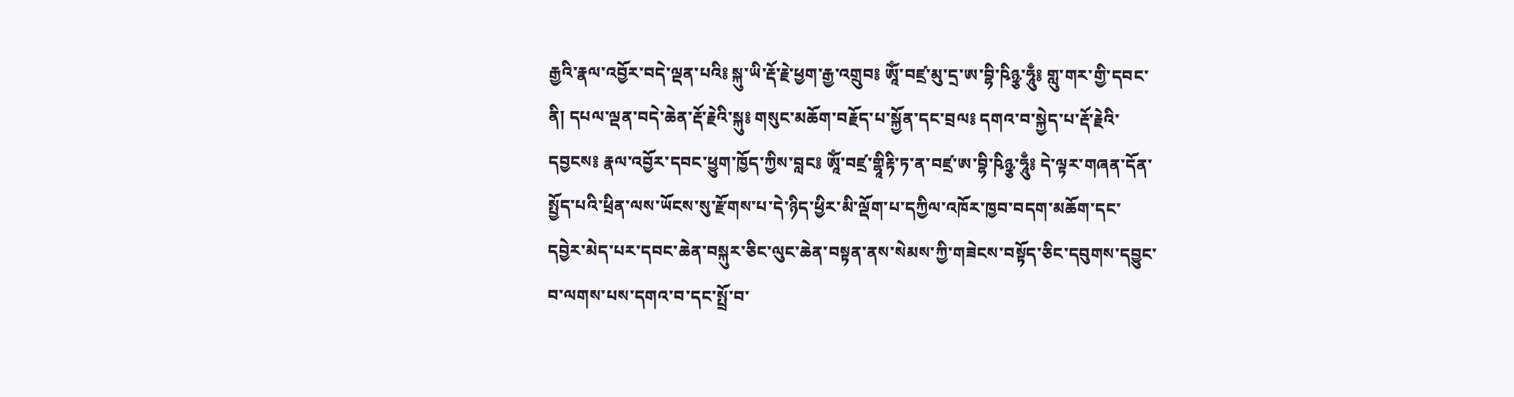རྒྱའི་རྣལ་འབྱོར་བདེ་ལྡན་པའི༔ སྐུ་ཡི་རྡོ་རྗེ་ཕྱག་རྒྱ་འགྲུབ༔ ཨཱོཾ་བཛྲ་མུ་དྲ་ཨ་བྷི་ཥིཉྩ་ཧཱུྃ༔ གླུ་གར་གྱི་དབང་ནི། དཔལ་ལྡན་བདེ་ཆེན་རྡོ་རྗེའི་སྐུ༔ གསུང་མཆོག་བརྗོད་པ་སྐྱོན་དང་བྲལ༔ དགའ་བ་སྐྱེད་པ་རྡོ་རྗེའི་དབྱངས༔ རྣལ་འབྱོར་དབང་ཕྱུག་ཁྱོད་ཀྱིས་བླང༔ ཨཱོཾ་བཛྲ་གྷཱིརྟི་ཏ་ན་བཛྲ་ཨ་བྷི་ཥིཉྩ་ཧཱུྃ༔ དེ་ལྟར་གཞན་དོན་སྤྱོད་པའི་ཕྲིན་ལས་ཡོངས་སུ་རྫོགས་པ་དེ་ཉིད་ཕྱིར་མི་ལྡོག་པ་དཀྱིལ་འཁོར་ཁྱབ་བདག་མཆོག་དང་དབྱེར་མེད་པར་དབང་ཆེན་བསྐུར་ཅིང་ལུང་ཆེན་བསྟན་ནས་སེམས་ཀྱི་གཟེངས་བསྟོད་ཅིང་དབུགས་དབྱུང་བ་ལགས་པས་དགའ་བ་དང་སྤྲོ་བ་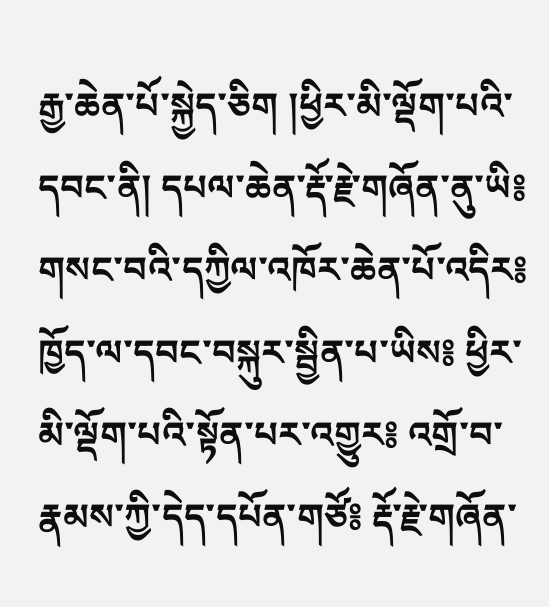རྒྱ་ཆེན་པོ་སྐྱེད་ཅིག །ཕྱིར་མི་ལྡོག་པའི་དབང་ནི། དཔལ་ཆེན་རྡོ་རྗེ་གཞོན་ནུ་ཡི༔ གསང་བའི་དཀྱིལ་འཁོར་ཆེན་པོ་འདིར༔ ཁྱོད་ལ་དབང་བསྐུར་སྦྱིན་པ་ཡིས༔ ཕྱིར་མི་ལྡོག་པའི་སྟོན་པར་འགྱུར༔ འགྲོ་བ་རྣམས་ཀྱི་དེད་དཔོན་གཙོ༔ རྡོ་རྗེ་གཞོན་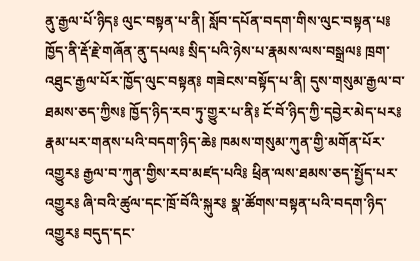ནུ་རྒྱལ་པོ་ཉིད༔ ལུང་བསྟན་པ་ནི། སློབ་དཔོན་བདག་གིས་ལུང་བསྟན་པ༔ ཁྱོད་ནི་རྡོ་རྗེ་གཞོན་ནུ་དཔལ༔ སྲིད་པའི་ཉེས་པ་རྣམས་ལས་བསྒྲལ༔ ཁྲག་འཐུང་རྒྱལ་པོར་ཁྱོད་ལུང་བསྟན༔ གཟེངས་བསྟོད་པ་ནི། དུས་གསུམ་རྒྱལ་བ་ཐམས་ཅད་ཀྱིས༔ ཁྱོད་ཉིད་རབ་ཏུ་གྱུར་པ་ནི༔ ངོ་བོ་ཉིད་ཀྱི་དབྱེར་མེད་པར༔ རྣམ་པར་གནས་པའི་བདག་ཉིད་ཆེ༔ ཁམས་གསུམ་ཀུན་གྱི་མགོན་པོར་འགྱུར༔ རྒྱལ་བ་ཀུན་གྱིས་རབ་མཛད་པའི༔ ཕྲིན་ལས་ཐམས་ཅད་སྤྱོད་པར་འགྱུར༔ ཞི་བའི་ཚུལ་དང་ཁྲོ་བོའི་སྐུར༔ སྣ་ཚོགས་བསྟན་པའི་བདག་ཉིད་འགྱུར༔ བདུད་དང་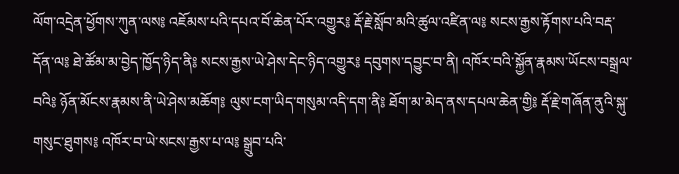ལོག་འདྲེན་ཕྱོགས་ཀུན་ལས༔ འཇོམས་པའི་དཔའ་བོ་ཆེན་པོར་འགྱུར༔ རྡོ་རྗེ་སློབ་མའི་ཚུལ་འཛིན་ལ༔ སངས་རྒྱས་རྟོགས་པའི་བརྡ་དོན་ལ༔ ཐེ་ཚོམ་མ་བྱེད་ཁྱོད་ཉིད་ནི༔ སངས་རྒྱས་ཡེ་ཤེས་དེང་ཉིད་འགྱུར༔ དབུགས་དབྱུང་བ་ནི། འཁོར་བའི་སྐྱོན་རྣམས་ཡོངས་བསྒྲལ་བའི༔ ཉོན་མོངས་རྣམས་ནི་ཡེ་ཤེས་མཆོག༔ ལུས་ངག་ཡིད་གསུམ་འདི་དག་ནི༔ ཐོག་མ་མེད་ནས་དཔལ་ཆེན་གྱི༔ རྡོ་རྗེ་གཞོན་ནུའི་སྐུ་གསུང་ཐུགས༔ འཁོར་བ་ཡེ་སངས་རྒྱས་པ་ལ༔ སྒྲུབ་པའི་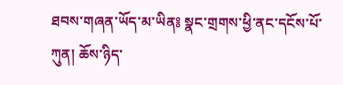ཐབས་གཞན་ཡོད་མ་ཡིན༔ སྣང་གྲགས་ཕྱི་ནང་དངོས་པོ་ཀུན། ཆོས་ཉིད་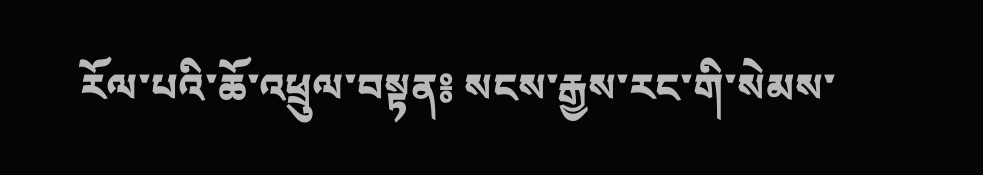རོལ་པའི་ཆོ་འཕྲུལ་བསྟན༔ སངས་རྒྱས་རང་གི་སེམས་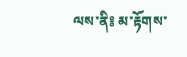ལས་ནི༔ མ་རྟོགས་